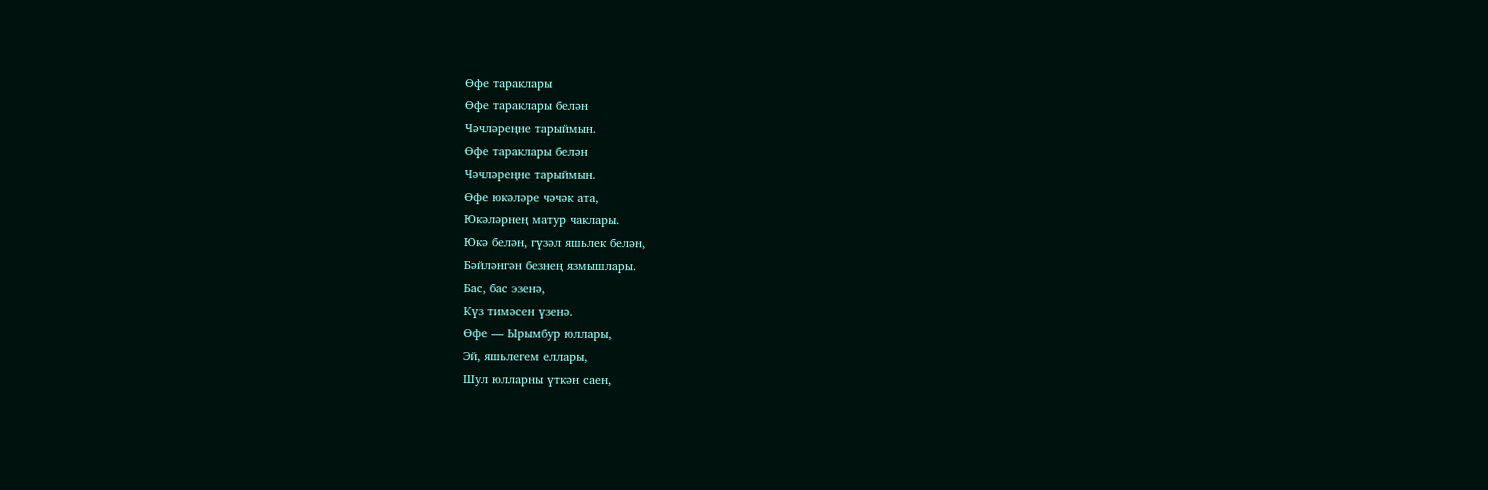Өфе тараклары
Өфе тараклары белән
Чәчләреңне тарыймын.
Өфе тараклары белән
Чәчләреңне тарыймын.
Өфе юкәләре чәчәк ата,
Юкәләрнең матур чаклары.
Юкә белән, гүзәл яшьлек белән,
Бәйләнгән безнең язмышлары.
Бас, бас эзенә,
Күз тимәсен үзенә.
Өфе — Ырымбур юллары,
Эй, яшьлегем еллары,
Шул юлларны үткән саен,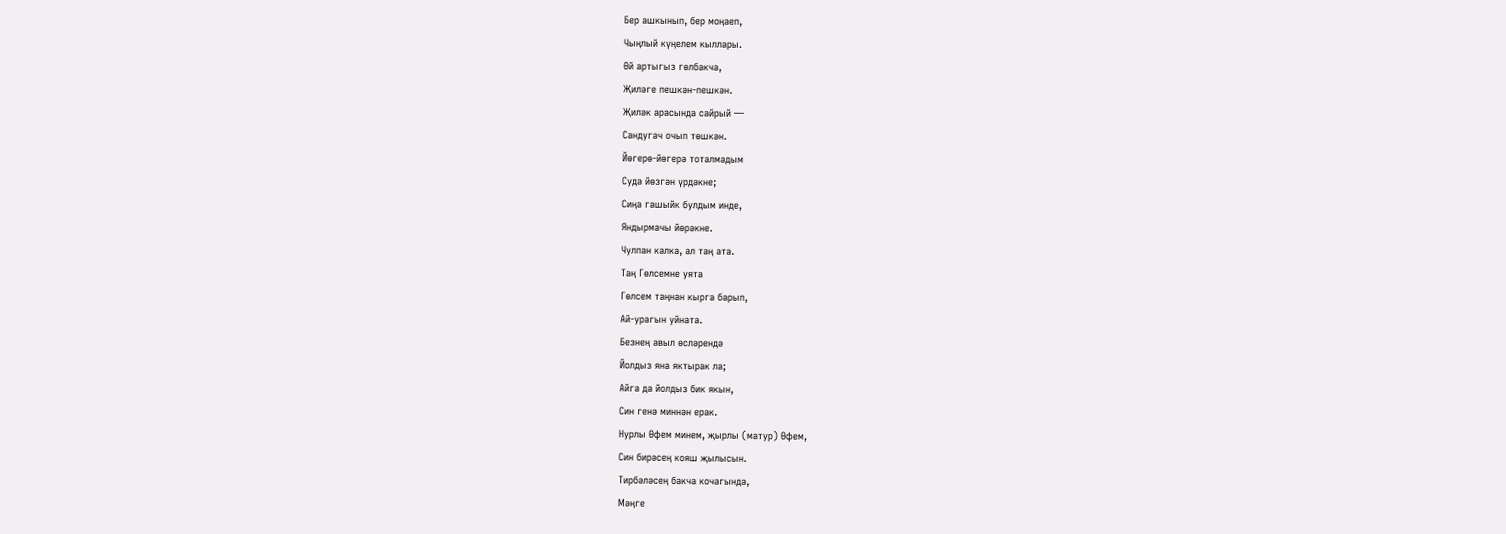Бер ашкынып, бер моңаеп,
Чыңлый күңелем кыллары.
Өй артыгыз гөлбакча,
Җиләге пешкән-пешкән.
Җиләк арасында сайрый —
Сандугач очып төшкән.
Йөгерө-йөгерә тоталмадым
Суда йөзгән үрдәкне;
Сиңа гашыйк булдым инде,
Яндырмачы йөрәкне.
Чулпан калка, ал таң ата.
Таң Гөлсемне уята
Гөлсем таңнан кырга барып,
Ай-урагын уйната.
Безнең авыл өсләрендә
Йолдыз яна яктырак ла;
Айга да йолдыз бик якын,
Син генә миннән ерак.
Нурлы Өфем минем, җырлы (матур) Өфем,
Син бирәсең кояш җылысын.
Тирбәләсең бакча кочагында,
Мәңге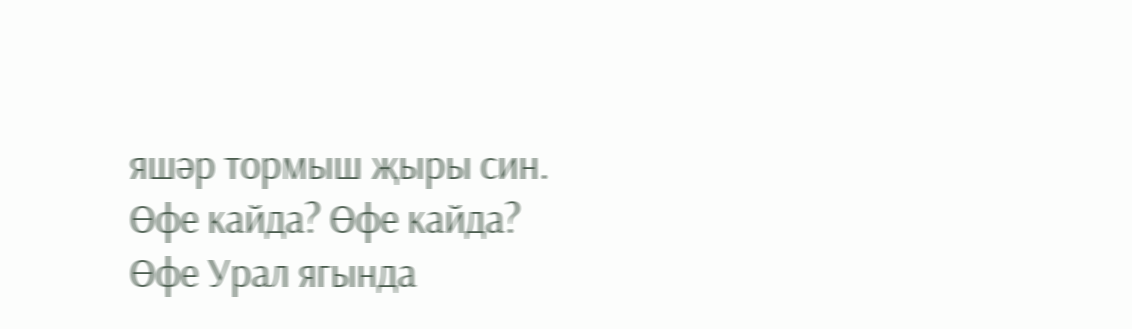яшәр тормыш җыры син.
Өфе кайда? Өфе кайда?
Өфе Урал ягында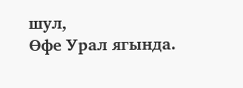шул,
Өфе Урал ягында.